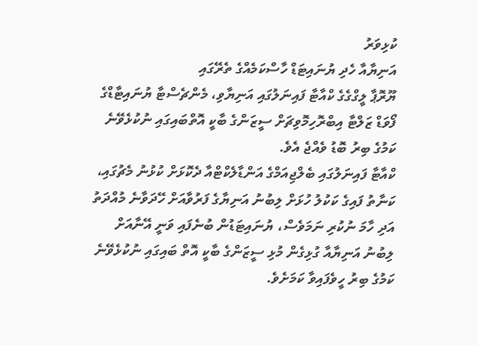ކުޅިވަރު
އަނިޔާއާ ހެދި ޔުނައިޓަޑް ހާސްކަމެއްގެ ތެރޭގައި
ޔޫރޮޕާ ލީގްގެގެ ކްއާޓާ ފައިނަލުގައި އަނިޔާވި، މެންޗެސްޓާ ޔުނައިޓާޑްގެ ފޯވަޑް ޒަލްޓާ އިބްރޮހިމޮވިޗަށް ސީޒަންގެ ބާކީ އޮތްބައިގައި ނުކުޅެވޭނެ ކަމުގެ ބިރު ބޮޑު ވެއްޖެ އެވެ.
ކްއާޓާ ފައިނަލުގައި ބެލްޖިއަމްގެ އަންޑާލެކްޓްއާ ދެކޮޅަށް ކުޅުނު މެޗުގައި، ކަނާތު ފައިގެ ކަކުލު ހުޅަށް ލިބުނު އަނިޔާގެ ފަރުވާއަށް ހޭދަވާނެ މުއްދަތު އަދި ހާމަ ނުކުރި ނަމަވެސް، ޔުނައިޓަޑުން ބުނެފައި ވަނީ އޭނާއަށް ލިބުނު އަނިޔާއާ ގުޅިގެން މުޅި ސީޒަންގެ ބާކީ އޮތް ބައިގައި ނުކުޅެވޭނެ ކަމުގެ ބިރު ހީވެފައިވާ ކަމަށެވެ.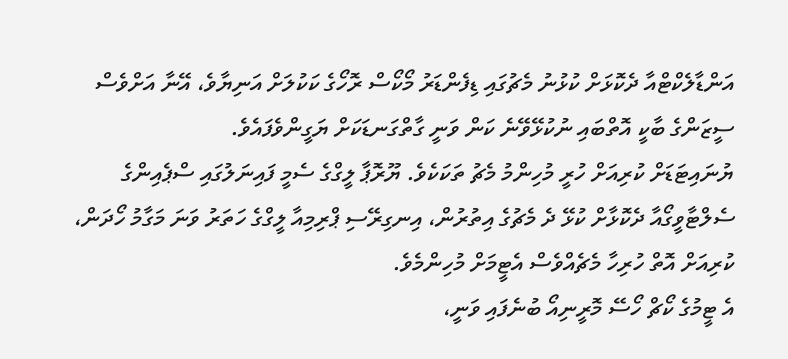އަންޑާލެކްޓްއާ ދެކޮޅަށް ކުޅުނު މެޗުގައި ޑިފެންޑަރު މޯކޯސް ރޮހޯގެ ކަކުލަށް އަނިޔާވެ، އޭނާ އަށްވެސް ސީޒަންގެ ބާކީ އޮތްބައި ނުކުޅޭވޭނެ ކަން ވަނީ ގާތްގަނޑަކަށް ޔަގީންވެފައެވެ.
ޔުނައިޓަޑަށް ކުރިއަށް ހުރީ މުހިންމު މެޗު ތަކަކެވެ. ޔޫރޮޕާ ލީގްގެ ސެމީ ފައިނަލުގައި ސްޕެއިންގެ ސެލްޓާވީގޯއާ ދެކޮޅާށް ކުޅޭ ދެ މެޗުގެ އިތުރުން، އިނގިރޭސި ޕްރިމިއާ ލީގްގެ ހަތަރު ވަނަ މަގާމު ހޯދަން، ކުރިއަށް އޮތް ހުރިހާ މެޗެއްވެސް އެޓީމަށް މުހިންމެވެ.
އެ ޓީމުގެ ކޯޗް ހޯސޭ މޮރީނިއޯ ބުނެފައި ވަނީ،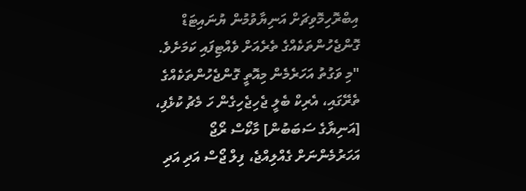އިބްރޮހިމޮވިޗަށް އަނިޔާވުމުން ޔުނައިޓަޑް ގޮންޖެހުންތަކެއްގެ ތެރެއަށް ވެއްޓިފައި ކަމަށެވެ.
"މި ވަގުތު އަހަރެމެން މިއޮތީ ގޮންޖެހުންތަކެއްގެ ތެރޭގައި، އެރިކް ބެލީ ޖެހިޖެހިގެން ހަ މެޗު ކުޅެފި، [އަނިޔާގެ ސަބަބުން] މާކޯސް ރޯޖޯ އަހަރުމެންނަށް ގެއްލިއްޖެ، ފިލް ޖޯސް އަދި އަދި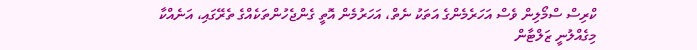ކްރިސް ސްމޯލިން ވެސް އަހަރެމެންގެ އަތަކު ނެތް، އަހަރުމެން އޮތީ ގެންޖެހުންތަކެއްގެ ތެރޭގައި، އަނެއްކާ މިގެއްލުނީ ޒަލްޓާން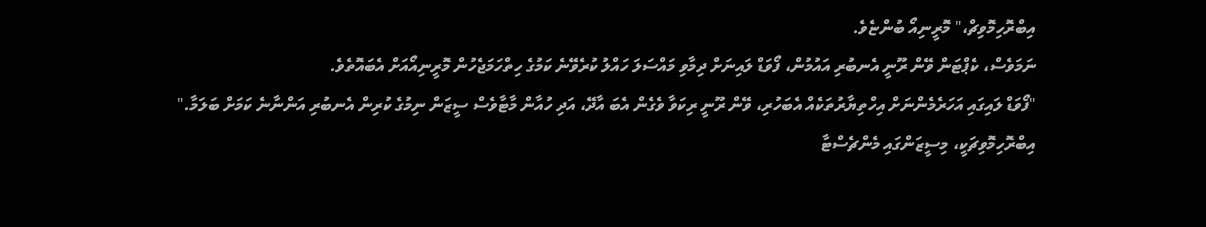އިބްރޮހިމޮވިޗް،" މޮރީނިއޯ ބުންޏެވެ.
ނަމަވެސް، ކެޕްޓަން ވޭން ރޫނީ އެނބުރި އައުމުން، ފޯވަޑް ލައިނަށް ދިމާވި މައްސަލަ ހައްލު ކުރެވޭނެ ކަމުގެ ހިތްހަމަޖެހުން މޮރީނިއޯއަށް އެބައޮތެވެ.
"ފޯވަޑް ލައިގައި އަހަރެމެންނަށް އިހްތިޔާރުތަކެއް އެބަހުރި، ވޭން ރޫނީ ރިކަވާ ވެގެން އެބަ އާދޭ، އަދި ހުއާން މާޓާވެސް ސީޒަން ނިމުގެ ކުރިން އެނބުރި އަންނާނެ ކަމަށް ބަލަމާ."
އިބްރޮހިމޮވިޗަކީ، މިސީޒަންގައި މެންޗެސްޓާ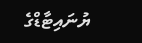ޔުނައިޓާޑްގެ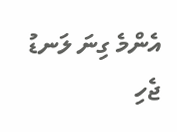އެންމެ ގިނަ ލަނޑު ޖެހި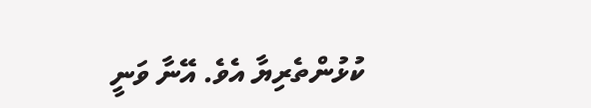ކުޅުންތެރިޔާ އެވެ. އޭނާ ވަނީ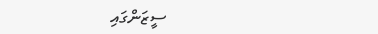ސީޒަންގައި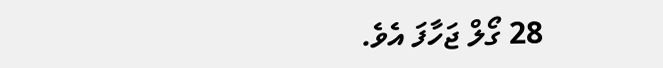28 ގޯލް ޖަހާފަ އެވެ.